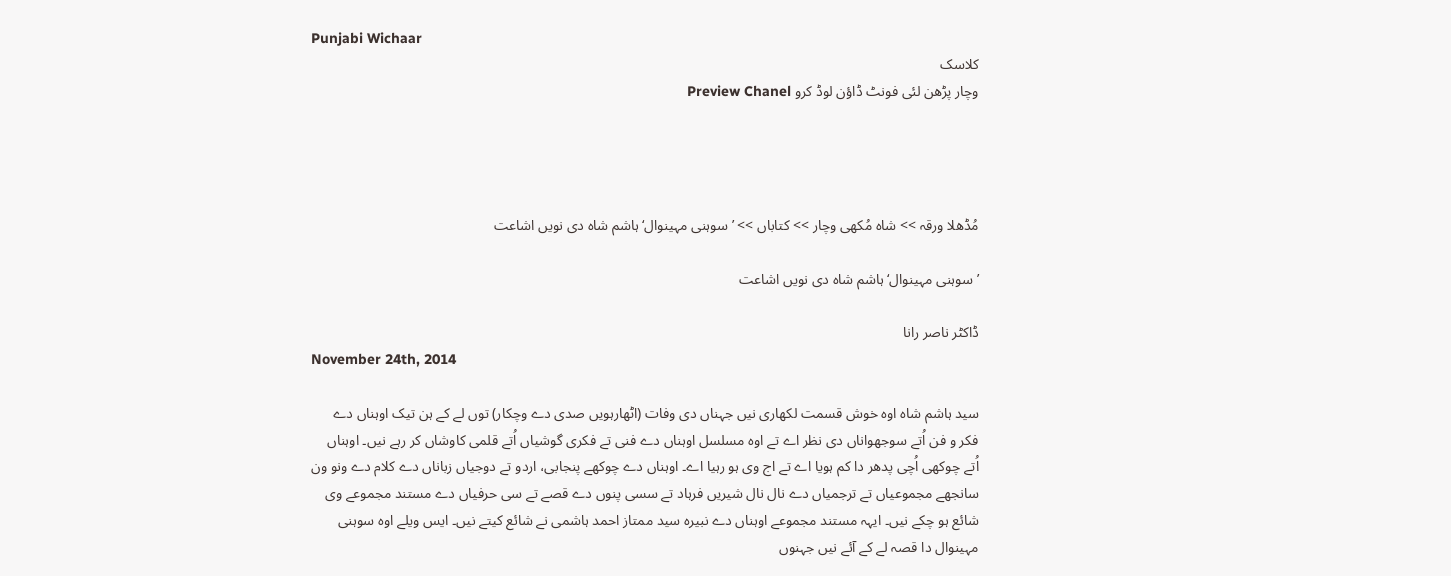Punjabi Wichaar
کلاسک
وچار پڑھن لئی فونٹ ڈاؤن لوڈ کرو Preview Chanel




مُڈھلا ورقہ >> شاہ مُکھی وچار >> کتاباں >> ’سوہنی مہینوال‘ ہاشم شاہ دی نویں اشاعت

’سوہنی مہینوال‘ ہاشم شاہ دی نویں اشاعت

ڈاکٹر ناصر رانا
November 24th, 2014

سید ہاشم شاہ اوہ خوش قسمت لکھاری نیں جہناں دی وفات (اٹھارہویں صدی دے وچکار) توں لے کے ہن تیک اوہناں دے فکر و فن اُتے سوجھواناں دی نظر اے تے اوہ مسلسل اوہناں دے فنی تے فکری گوشیاں اُتے قلمی کاوشاں کر رہے نیں۔ اوہناں اُتے چوکھی اُچی پدھر دا کم ہویا اے تے اج وی ہو رہیا اے۔ اوہناں دے چوکھے پنجابی، اردو تے دوجیاں زباناں دے کلام دے ونو ون سانجھے مجموعیاں تے ترجمیاں دے نال نال شیریں فرہاد تے سسی پنوں دے قصے تے سی حرفیاں دے مستند مجموعے وی شائع ہو چکے نیں۔ ایہہ مستند مجموعے اوہناں دے نبیرہ سید ممتاز احمد ہاشمی نے شائع کیتے نیں۔ ایس ویلے اوہ سوہنی مہینوال دا قصہ لے کے آئے نیں جہنوں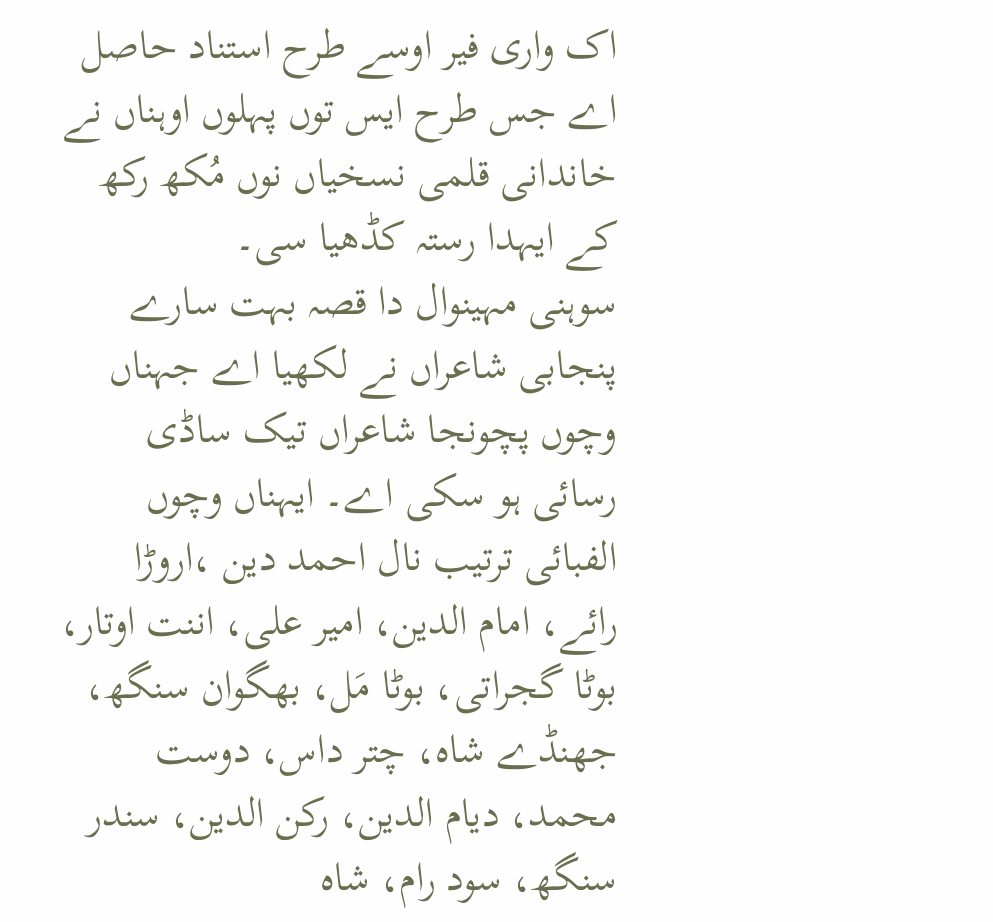اک واری فیر اوسے طرح استناد حاصل اے جس طرح ایس توں پہلوں اوہناں نے خاندانی قلمی نسخیاں نوں مُکھ رکھ کے ایہدا رستہ کڈھیا سی۔
سوہنی مہینوال دا قصہ بہت سارے پنجابی شاعراں نے لکھیا اے جہناں وچوں پچونجا شاعراں تیک ساڈی رسائی ہو سکی اے۔ ایہناں وچوں الفبائی ترتیب نال احمد دین ،اروڑا رائے، امام الدین، امیر علی، اننت اوتار، بوٹا گجراتی، بوٹا مَل، بھگوان سنگھ، جھنڈے شاہ، چتر داس، دوست محمد، دیام الدین، رکن الدین، سندر سنگھ، سود رام، شاہ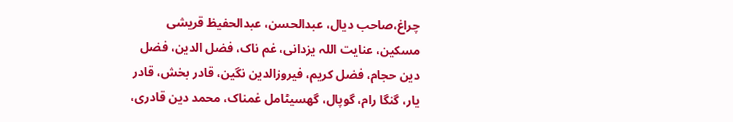چراغ،صاحب دیال، عبدالحسن، عبدالحفیظ قریشی مسکین، عنایت اللہ یزدانی، غم ناک، فضل الدین، فضل دین حجام، فضل کریم، فیروزالدین نگین، قادر بخش، قادر یار، گنگا رام، گوپال، گھسیٹامل غمناک، محمد دین قادری،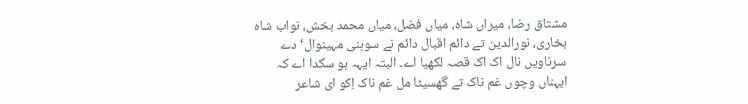مشتاق رضا، میراں شاہ، میاں فضل، میاں محمد بخش، نواب شاہ بخاری، نورالدین تے دائم اقبال دائم نے سوہنی مہینوال‘ دے سرناویں نال اک اک قصہ لکھیا اے۔ البتہ ایہہ ہو سکدا اے کہ ایہناں وچوں غم ناک تے گھسیٹا مل غم ناک اِکو ای شاعر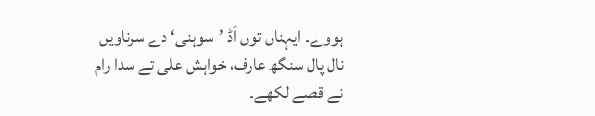ہووے۔ ایہناں توں اَڈ ’سوہنی‘ دے سرناویں نال پال سنگھ عارف، خواہش علی تے سدا رام نے قصے لکھے۔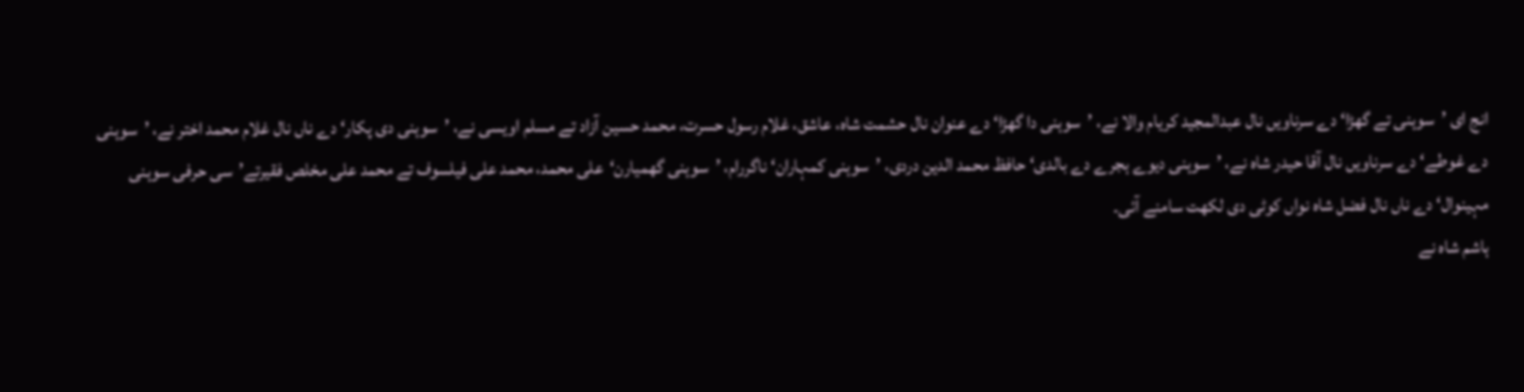انج ای ’سوہنی تے گھڑا‘ دے سرناویں نال عبدالمجید کریام والا نے، ’سوہنی دا گھڑا‘ دے عنوان نال حشمت شاہ، عاشق، غلام رسول حسرت، محمد حسین آزاد تے مسلم اویسی نے، ’سوہنی دی پکار‘ دے ناں نال غلام محمد اختر نے، ’سوہنی دے غوطے‘ دے سرناویں نال آقا حیدر شاہ نے، ’سوہنی دیوے ہجرے دے بالدی‘ حافظ محمد الدین دردی، ’سوہنی کمہاران‘ ناگررام، ’سوہنی گھمیارن‘علی محمد، محمد علی فیلسوف تے محمد علی مخلص فقیرتے’سی حرفی سوہنی مہینوال‘ دے ناں نال فضل شاہ نواں کوٹی دی لکھت سامنے آئی۔
ہاشم شاہ نے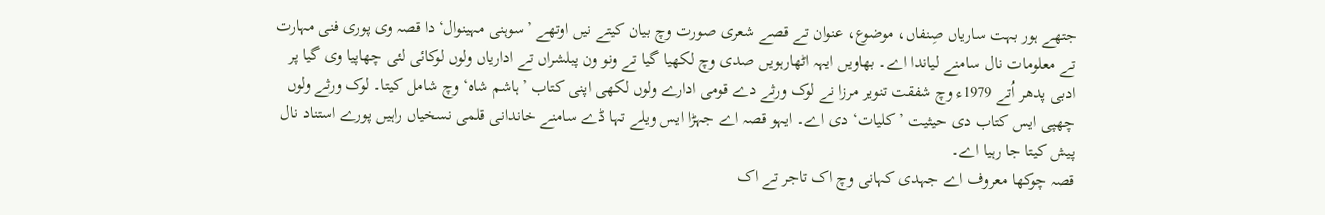جتھے ہور بہت ساریاں صِنفاں، موضوع، عنوان تے قصے شعری صورت وچ بیان کیتے نیں اوتھے ’سوہنی مہینوال‘دا قصہ وی پوری فنی مہارت تے معلومات نال سامنے لیاندا اے۔ بھاویں ایہہ اٹھارہویں صدی وچ لکھیا گیا تے ونو ون پبلشراں تے اداریاں ولوں لوکائی لئی چھاپیا وی گیا پر ادبی پدھر اُتے 1979ء وچ شفقت تنویر مرزا نے لوک ورثے دے قومی ادارے ولوں لکھی اپنی کتاب ’ہاشم شاہ‘ وچ شامل کیتا۔ لوک ورثے ولوں چھپی ایس کتاب دی حیثیت ’کلیات‘ دی اے۔ ایہو قصہ اے جہڑا ایس ویلے تہا ڈے سامنے خاندانی قلمی نسخیاں راہیں پورے استناد نال پیش کیتا جا رہیا اے۔
قصہ چوکھا معروف اے جہدی کہانی وچ اک تاجر تے اک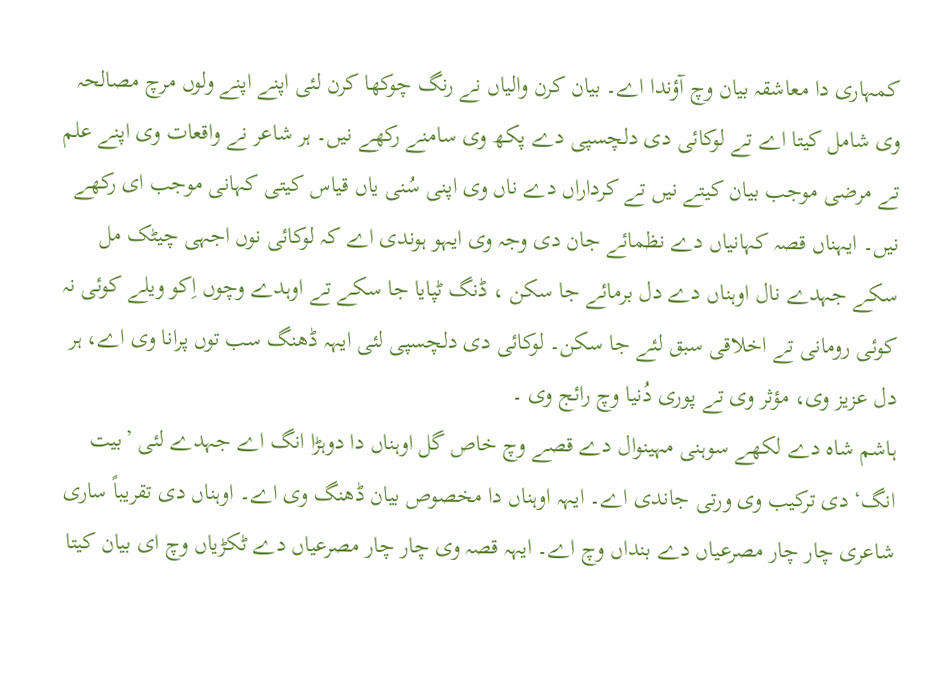کمہاری دا معاشقہ بیان وچ آؤندا اے۔ بیان کرن والیاں نے رنگ چوکھا کرن لئی اپنے اپنے ولوں مرچ مصالحہ وی شامل کیتا اے تے لوکائی دی دلچسپی دے پکھ وی سامنے رکھے نیں۔ ہر شاعر نے واقعات وی اپنے علم تے مرضی موجب بیان کیتے نیں تے کرداراں دے ناں وی اپنی سُنی یاں قیاس کیتی کہانی موجب ای رکھے نیں۔ ایہناں قصہ کہانیاں دے نظمائے جان دی وجہ وی ایہو ہوندی اے کہ لوکائی نوں اجہی چیٹک مل سکے جہدے نال اوہناں دے دل برمائے جا سکن ، ڈنگ ٹپایا جا سکے تے اوہدے وچوں اِکو ویلے کوئی نہ کوئی رومانی تے اخلاقی سبق لئے جا سکن۔ لوکائی دی دلچسپی لئی ایہہ ڈھنگ سب توں پرانا وی اے، ہر دل عزیز وی، مؤثر وی تے پوری دُنیا وچ رائج وی ۔
ہاشم شاہ دے لکھے سوہنی مہینوال دے قصے وچ خاص گل اوہناں دا دوہڑا انگ اے جہدے لئی ’بیت انگ‘ دی ترکیب وی ورتی جاندی اے۔ ایہہ اوہناں دا مخصوص بیان ڈھنگ وی اے۔ اوہناں دی تقریباً ساری شاعری چار چار مصرعیاں دے بنداں وچ اے۔ ایہہ قصہ وی چار چار مصرعیاں دے ٹکڑیاں وچ ای بیان کیتا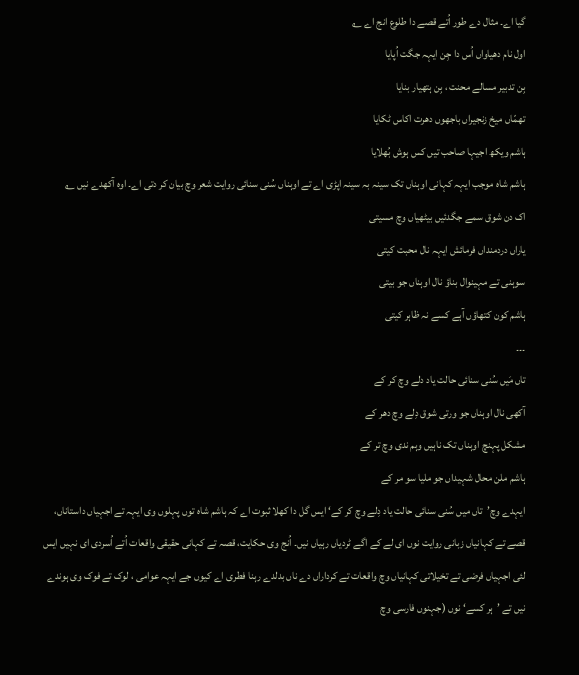گیا اے۔ مثال دے طور اُتے قصے دا طلوع انج اے ؂
اول نام دھیاواں اُس دا جِن ایہہ جگت اُپایا
بِن تدبیر مسالے محنت ، بِن ہتھیار بنایا
تھمّاں میخ زنجیراں باجھوں دھرت اکاس ٹکایا
ہاشم ویکھ اجیہا صاحب تیں کس ہوش بُھلایا
ہاشم شاہ موجب ایہہ کہانی اوہناں تک سینہ بہ سینہ اپڑی اے تے اوہناں سُنی سنائی روایت شعر وچ بیان کر دتی اے۔ اوہ آکھدے نیں ؂
اک دن شوق سمے جگدئیں بیٹھیاں وچ مسیتی
یاراں دردمنداں فرمائش ایہہ نال محبت کیتی
سوہنی تے مہینوال بناؤ نال اوہناں جو بیتی
ہاشم کون کتھاؤں آہے کسے نہ ظاہر کیتی
۔۔۔
تاں مَیں سُنی سنائی حالت یاد دلے وچ کر کے
آکھی نال اوہناں جو ورتی شوق دِلے وچ دھر کے
مشکل پہنچ اوہناں تک ناہیں وہم ندی وچ تر کے
ہاشم ملن محال شہیداں جو ملیا سو مر کے
ایہدے وچ’تاں میں سُنی سنائی حالت یاد دِلے وچ کر کے‘ ایس گل دا کھلا ثبوت اے کہ ہاشم شاہ توں پہلوں وی ایہہ تے اجہیاں داستاناں، قصے تے کہانیاں زبانی روایت نوں ای لے کے اگے ٹردیاں رہیاں نیں۔ اُنج وی حکایت، قصہ تے کہانی حقیقی واقعات اُتے اُسردی ای نہیں ایس لئی اجہیاں فرضی تے تخیلاتی کہانیاں وچ واقعات تے کرداراں دے ناں بدلدے رہنا فطری اے کیوں جے ایہہ عوامی ، لوک تے فوک وی ہوندے نیں تے ’ہر کسے‘ نوں (جہنوں فارسی وچ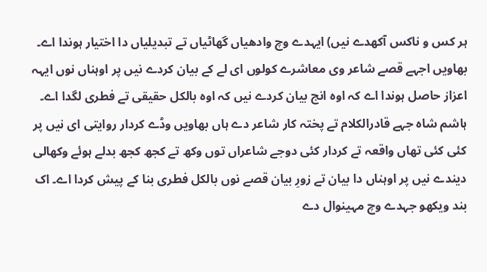ہر کس و ناکس آکھدے نیں) ایہدے وچ وادھیاں گھاٹیاں تے تبدیلیاں دا اختیار ہوندا اے۔ بھاویں اجہے قصے شاعر وی معاشرے کولوں ای لے کے بیان کردے نیں پر اوہناں نوں ایہہ اعزاز حاصل ہوندا اے کہ اوہ انج بیان کردے نیں کہ اوہ بالکل حقیقی تے فطری لگدا اے۔ ہاشم شاہ جہے قادرالکلام تے پختہ کار شاعر دے ہاں بھاویں وڈے کردار روایتی ای نیں پر کئی کئی تھاں واقعہ تے کردار کئی دوجے شاعراں توں وکھ تے کجھ کجھ بدلے ہوئے وکھالی دیندے نیں پر اوہناں دا بیان تے زورِ بیان قصے نوں بالکل فطری بنا کے پیش کردا اے۔ اک بند ویکھو جہدے وچ مہینوال دے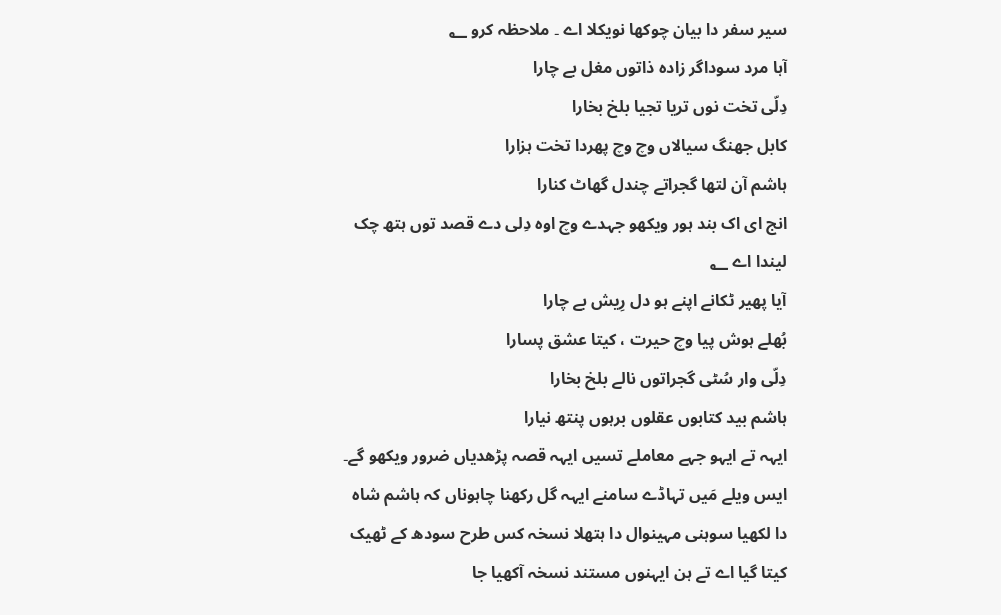سیر سفر دا بیان چوکھا نویکلا اے ۔ ملاحظہ کرو ؂
آہا مرد سوداگر زادہ ذاتوں مغل بے چارا
دِلّی تخت نوں تریا تجیا بلخ بخارا
کابل جھنگ سیالاں وچ وچ پھردا تخت ہزارا
ہاشم آن لتھا گجراتے چندل گھاٹ کنارا
انج ای اک بند ہور ویکھو جہدے وچ اوہ دِلی دے قصد توں ہتھ چک لیندا اے ؂
آیا پھیر ٹکانے اپنے ہو دل رِیش بے چارا
بُھلے ہوش پیا وچ حیرت ، کیتا عشق پسارا
دِلّی وار سُٹی گجراتوں نالے بلخ بخارا
ہاشم بید کتابوں عقلوں برہوں پنتھ نیارا
ایہہ تے ایہو جہے معاملے تسیں ایہہ قصہ پڑھدیاں ضرور ویکھو گے۔ ایس ویلے مَیں تہاڈے سامنے ایہہ گل رکھنا چاہوناں کہ ہاشم شاہ دا لکھیا سوہنی مہینوال دا ہتھلا نسخہ کس طرح سودھ کے ٹھیک کیتا گیا اے تے ہن ایہنوں مستند نسخہ آکھیا جا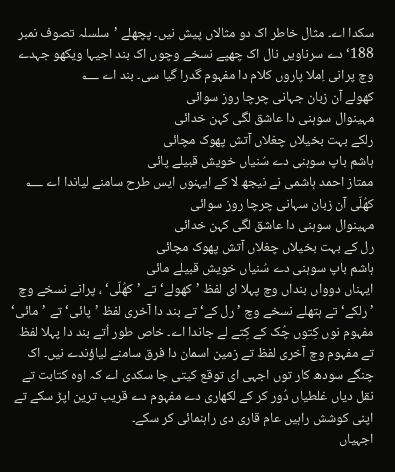سکدا اے۔ مثال خاطر اک دو مثالاں پیش نیں۔ پچھلے ’سلسلہ تصوف نمبر 188‘ دے سرناویں نال اک چھپے نسخے وچوں اک بند اجیہا ویکھو جہدے وچ پرانی اِملا پاروں کلام دا مفہوم گدرا گیا سی۔ بند اے ؂
کھولے آن زبان جہانی چرچا روز سوائی
مہینوال سوہنی دا عاشق لگی کہن خدائی
رلکے بہت بخیلاں چغلاں آتش پھوک مچائی
ہاشم باپ سوہنی دے سُنیاں خویش قبیلے پائی
ممتاز احمد ہاشمی نے نیجھ لا کے ایہنوں ایس طرح سامنے لیاندا اے ؂
کھُلّی آن زبان سہانی چرچا روز سوائی
مہینوال سوہنی دا عاشق لگی کہن خدائی
رل کے بہت بخیلاں چغلاں آتش پھوک مچائی
ہاشم باپ سوہنی دے سُنیاں خویش قبیلے مائی
ایہناں دوواں بنداں وچ پہلا ای لفظ ’کھولے‘ تے ’کھُلّی‘ ، پرانے نسخے وچ ’رلکے‘ تے ہتھلے نسخے وچ ’رل کے‘ تے بند دا آخری لفظ ’پائی‘ تے ’مائی‘ مفہوم نوں کِتوں چُک کے کِتے لے جاندا اے۔ خاص طور اُتے بند دا پہلا لفظ تے مفہوم وچ آخری لفظ تے زمین اسمان دا فرق سامنے لیاؤندے نیں۔ اک چنگے سودھ کار توں اجہی ای توقع کیتی جا سکدی اے کہ اوہ کتابت تے نقل دیاں غلطیاں دُور کر کے لکھاری دے مفہوم دے قریب ترین اپڑ سکے تے اپنی کوشش راہیں عام قاری دی راہنمائی کر سکے۔
اجہیاں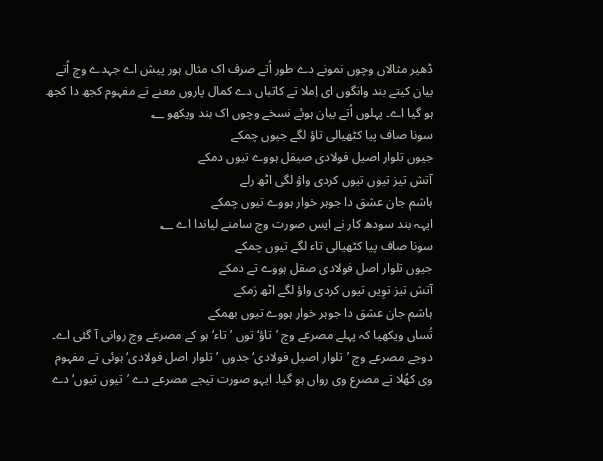ڈھیر مثالاں وچوں نمونے دے طور اُتے صرف اک مثال ہور پیش اے جہدے وچ اُتے بیان کیتے بند وانگوں ای اِملا تے کاتباں دے کمال پاروں معنے تے مفہوم کجھ دا کجھ ہو گیا اے۔ پہلوں اُتے بیان ہوئے نسخے وچوں اک بند ویکھو ؂
سونا صاف پیا کٹھیالی تاؤ لگے جیوں چمکے
جیوں تلوار اصیل فولادی صیقل ہووے تیوں دمکے
آتش تیز تیوں تیوں کردی واؤ لگی اٹھ رلے
ہاشم جان عشق دا جوہر خوار ہووے تیوں چمکے
ایہہ بند سودھ کار نے ایس صورت وچ سامنے لیاندا اے ؂
سونا صاف پیا کٹھیالی تاء لگے تیوں چمکے
جیوں تلوار اصل فولادی صقل ہووے تے دمکے
آتش تیز توِیں تیوں کردی واؤ لگے اٹھ رَمکے
ہاشم جان عشق دا جوہر خوار ہووے تیوں بھمکے
تُساں ویکھیا کہ پہلے مصرعے وچ ’تاؤ‘ توں ’تاء‘ ہو کے مصرعے وچ روانی آ گئی اے۔ دوجے مصرعے وچ ’تلوار اصیل فولادی‘ جدوں ’تلوار اصل فولادی‘ ہوئی تے مفہوم وی کھُلا تے مصرع وی رواں ہو گیا۔ ایہو صورت تیجے مصرعے دے ’تیوں تیوں‘ دے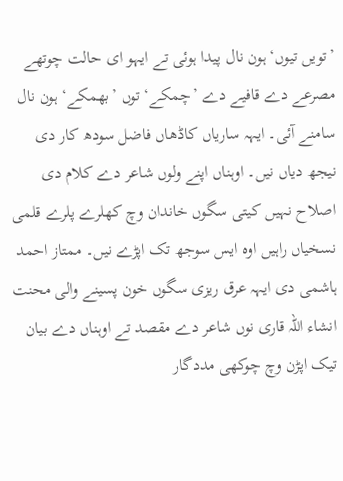’تویں تیوں‘ ہون نال پیدا ہوئی تے ایہو ای حالت چوتھے مصرعے دے قافیے دے ’چمکے‘ توں ’بھمکے‘ ہون نال سامنے آئی۔ ایہہ ساریاں کاڈھاں فاضل سودھ کار دی نیجھ دیاں نیں۔ اوہناں اپنے ولوں شاعر دے کلام دی اصلاح نہیں کیتی سگوں خاندان وچ کھلرے پلرے قلمی نسخیاں راہیں اوہ ایس سوجھ تک اپڑے نیں۔ ممتاز احمد ہاشمی دی ایہہ عرق ریزی سگوں خون پسینے والی محنت انشاء اللہ قاری نوں شاعر دے مقصد تے اوہناں دے بیان تیک اپڑن وچ چوکھی مددگار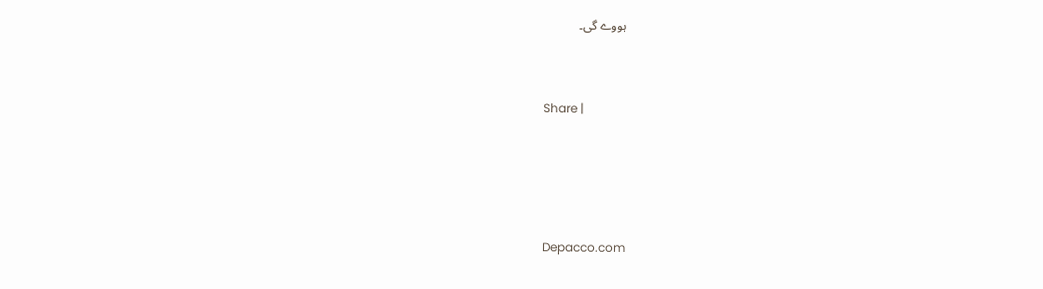ہووے گی۔


Share |




Depacco.com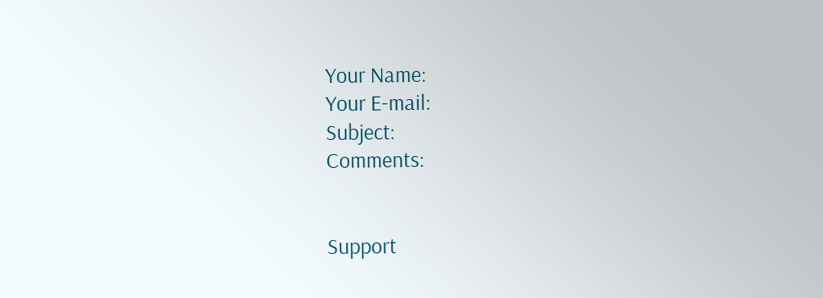Your Name:
Your E-mail:
Subject:
Comments:


Support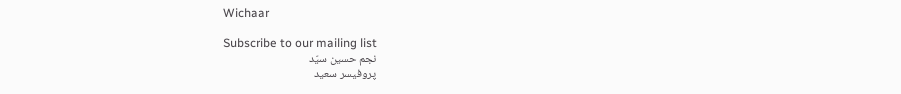Wichaar

Subscribe to our mailing list
نجم حسین سیّد
پروفیسر سعید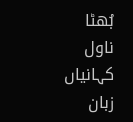بُھٹا
ناول
کہانیاں
زبان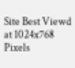Site Best Viewd at 1024x768 Pixels